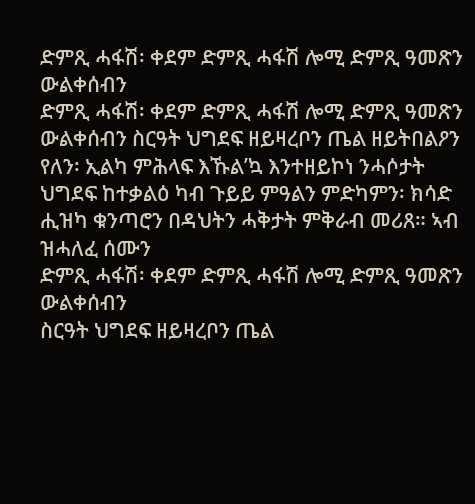ድምጺ ሓፋሽ፡ ቀደም ድምጺ ሓፋሽ ሎሚ ድምጺ ዓመጽን ውልቀሰብን
ድምጺ ሓፋሽ፡ ቀደም ድምጺ ሓፋሽ ሎሚ ድምጺ ዓመጽን ውልቀሰብን ስርዓት ህግደፍ ዘይዛረቦን ጤል ዘይትበልዖን የለን፡ ኢልካ ምሕላፍ እኹል’ኳ እንተዘይኮነ ንሓሶታት ህግደፍ ከተቃልዕ ካብ ጉይይ ምዓልን ምድካምን፡ ክሳድ ሒዝካ ቁንጣሮን በዳህትን ሓቅታት ምቅራብ መሪጸ። ኣብ ዝሓለፈ ሰሙን
ድምጺ ሓፋሽ፡ ቀደም ድምጺ ሓፋሽ ሎሚ ድምጺ ዓመጽን ውልቀሰብን
ስርዓት ህግደፍ ዘይዛረቦን ጤል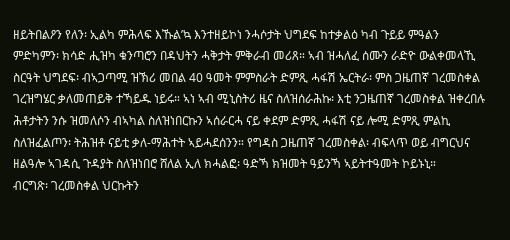ዘይትበልዖን የለን፡ ኢልካ ምሕላፍ እኹል’ኳ እንተዘይኮነ ንሓሶታት ህግደፍ ከተቃልዕ ካብ ጉይይ ምዓልን ምድካምን፡ ክሳድ ሒዝካ ቁንጣሮን በዳህትን ሓቅታት ምቅራብ መሪጸ። ኣብ ዝሓለፈ ሰሙን ራድዮ ውልቀመላኺ ስርዓት ህግደፍ፡ ብኣጋጣሚ ዝኽሪ መበል 40 ዓመት ምምስራት ድምጺ ሓፋሽ ኤርትራ፡ ምስ ጋዜጠኛ ገረመስቀል ገረዝግሄር ቃለመጠይቅ ተኻይዱ ነይሩ። ኣነ ኣብ ሚኒስትሪ ዜና ስለዝሰራሕኩ፡ እቲ ንጋዜጠኛ ገረመስቀል ዝቀረበሉ ሕቶታትን ንሱ ዝመለሶን ብኣካል ስለዝነበርኩን ኣሰራርሓ ናይ ቀደም ድምጺ ሓፋሽ ናይ ሎሚ ድምጺ ምልኪ ስለዝፈልጦን፡ ትሕዝቶ ናይቲ ቃለ-ማሕተት ኣይሓደሰንን። የግዳስ ጋዜጠኛ ገረመስቀል፡ ብፍላጥ ወይ ብግርህና ዘልዓሎ ኣገዳሲ ጉዳያት ስለዝነበሮ ሸለል ኢለ ክሓልፎ፡ ዓድኻ ክዝመት ዓይንኻ ኣይትተዓመት ኮይኑኒ።
ብርግጽ፡ ገረመስቀል ህርኩትን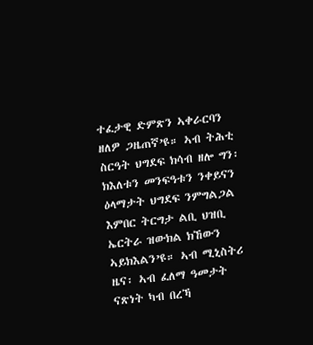ተፈታዊ ድምጽን ኣቀራርባን ዘለዎ ጋዜጠኛ’ዩ። ኣብ ትሕቲ ስርዓት ህግደፍ ክሳብ ዘሎ ግን፡ ክእለቱን መንፍዓቱን ንቀይናን ዕላማታት ህግደፍ ንምግልጋል እምበር ትርግታ ልቢ ህዝቢ ኤርትራ ዝውክል ክኸውን ኣይክእልን’ዩ። ኣብ ሚኒስትሪ ዜና፡ ኣብ ፈለማ ዓመታት ናጽነት ካብ በረኻ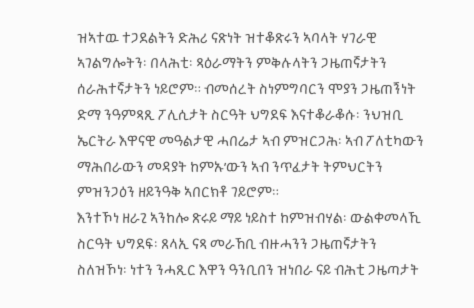ዝኣተዉ ተጋደልትን ድሕሪ ናጽነት ዝተቆጽሩን ኣባላት ሃገራዊ ኣገልግሎትን፡ በላሕቲ፡ ጻዕራማትን ምቅሉላትን ጋዜጠኛታትን ሰራሕተኛታትን ነይሮም። ብመሰረት ስነምግባርን ሞያን ጋዜጠኝነት ድማ ንዓምጻጺ ፖሊሲታት ስርዓት ህግደፍ እናተቆራቆሱ፡ ንህዝቢ ኤርትራ እዋናዊ መዓልታዊ ሓበሬታ ኣብ ምዝርጋሕ፡ ኣብ ፖለቲካውን ማሕበራውን መዳያት ከምኡ’ውን ኣብ ንጥፈታት ትምህርትን ምዝንጋዕን ዘይንዓቅ ኣበርክቶ ገይሮም።
እንተኾነ ዘራጊ ኣንከሎ ጽሩይ ማይ ነይስተ ከምዝብሃል፡ ውልቀመላኺ ስርዓት ህግደፍ፡ ጸላኢ ናጻ መራኸቢ ብዙሓንን ጋዜጠኛታትን ስለዝኾነ፡ ነተን ንሓጺር እዋን ዓንቢበን ዝነበራ ናይ ብሕቲ ጋዜጣታት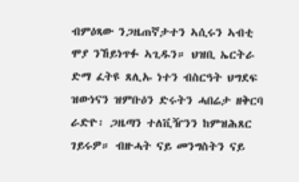ብምዕጻው ንጋዜጠኛታተን ኣሲሩን ኣብቲ ሞያ ንኸይነጥፉ ኣጊዱን። ህዝቢ ኤርትራ ድማ ፈትዩ ጸሊኡ ነተን ብስርዓት ህግደፍ ዝውነናን ዝምቡዕን ድሩትን ሓበሬታ ዘቅርባ ራድዮ፡ ጋዜጣን ተለቪዥንን ከምዝሕጸር ገይሩዎ። ብዙሓት ናይ መንግስትን ናይ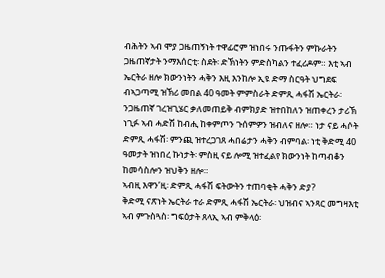ብሕትን ኣብ ሞያ ጋዜጠኝነት ተዋፊሮም ዝነበሩ ንጡፋትን ምኩራትን ጋዜጠኛታት ንማእሰርቲ፡ ስደት፡ ድኽነትን ምድስካልን ተፈሪዶም። እቲ ኣብ ኤርትራ ዘሎ ክውንነትን ሓቅን እዚ እንከሎ ኢዩ ድማ ስርዓት ህግደፍ ብኣጋጣሚ ዝኽሪ መበል 40 ዓመት ምምስራት ድምጺ ሓፋሽ ኤርትራ፡ ንጋዜጠኛ ገረዝጊሄር ቃለመጠይቅ ብምክያድ ዝተበከለን ዝጠቀረን ታሪኽ ነጊፉ ኣብ ሓድሽ ከብሒ ከቀምጦን ጉሰምዎን ዝብለና ዘሎ። ነታ ናይ ሓሶት ድምጺ ሓፋሽ፡ ምንጪ ዝተረጋገጸ ሓበሬታን ሓቅን ብምባል፡ ነቲ ቅድሚ 40 ዓመታት ዝነበረ ኩነታት፡ ምስዚ ናይ ሎሚ ዝተፈልየ ክውንነት ከጣብቆን ከመሳስሎን ዝህቅን ዘሎ።
ኣብዚ እዋን’ዚ፡ ድምጺ ሓፋሽ ፍትውትን ተጠባቂት ሓቅን ድያ?
ቅድሚ ናጽነት ኤርትራ ተራ ድምጺ ሓፋሽ ኤርትራ፡ ህዝብና ኣንጻር መግዛእቲ ኣብ ምጉስጓስ፡ ግፍዕታት ጸላኢ ኣብ ምቅላዕ፡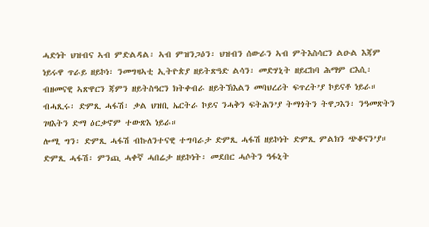ሓድነት ህዝብና ኣብ ምድልዳል፡ ኣብ ምዝንጋዕን፡ ህዝብን ሰውራን ኣብ ምትእስሳርን ልዑል እጃም ነይሩዋ ጥራይ ዘይኮነ፡ ንመግዛኣቲ ኢትዮጵያ ዘይትጽዓድ ልሳን፡ መድሃኒት ዘይርከባ ሕማም ርእሲ፡ ብዘመናዊ ኣጽዋርን ጃምን ዘይትስዓርን ክትቀብራ ዘይትኽእልን መባህረሪት ፍጥረት’ያ ኮይናቶ ነይራ። ብሓጺሩ፡ ድምጺ ሓፋሽ፡ ቃል ህዝቢ ኤርትራ ኮይና ንሓቅን ፍትሕን’ያ ትማጎትን ትዋጋእን፡ ንዓመጽትን ገዛእትን ድማ ዕርቃኖም ተውጽእ ነይራ።
ሎሚ ግን፡ ድምጺ ሓፋሽ ብኩለንተናዊ ተግባራታ ድምጺ ሓፋሽ ዘይኮነት ድምጺ ምልክን ጭቆናን’ያ። ድምጺ ሓፋሽ፡ ምንጪ ሓቀኛ ሓበሬታ ዘይኮነት፡ መደበር ሓሶትን ዓፋኒት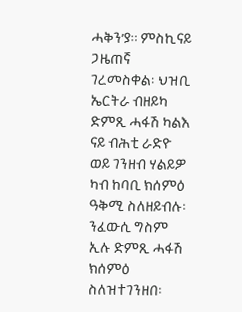ሓቅን’ያ። ምስኪናይ ጋዜጠኛ ገረመስቀል፡ ህዝቢ ኤርትራ ብዘይካ ድምጺ ሓፋሽ ካልእ ናይ ብሕቲ ራድዮ ወይ ገንዘብ ሃልይዎ ካብ ከባቢ ክሰምዕ ዓቅሚ ስለዘይብሉ፡ ንፈውሲ ግስም ኢሉ ድምጺ ሓፋሽ ክሰምዕ ስለዝተገንዘበ፡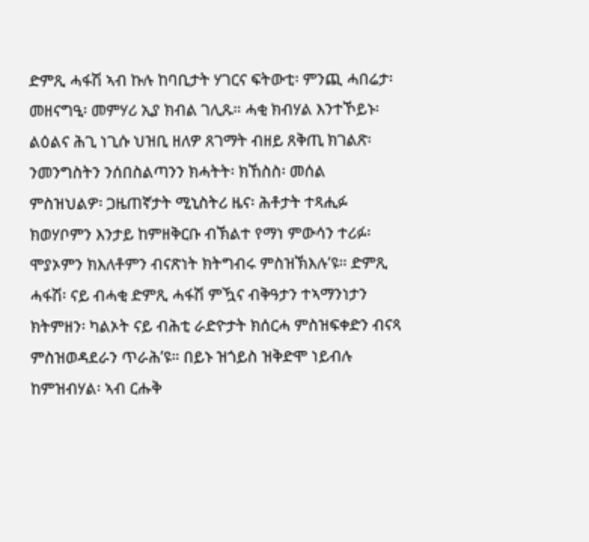ድምጺ ሓፋሽ ኣብ ኩሉ ከባቢታት ሃገርና ፍትውቲ፡ ምንጪ ሓበሬታ፡ መዘናግዒ፡ መምሃሪ ኢያ ክብል ገሊጹ። ሓቂ ክብሃል እንተኾይኑ፡ ልዕልና ሕጊ ነጊሱ ህዝቢ ዘለዎ ጸገማት ብዘይ ጸቅጢ ክገልጽ፡ ንመንግስትን ንሰበስልጣንን ክሓትት፡ ክኸስስ፡ መሰል ምስዝህልዎ፡ ጋዜጠኛታት ሚኒስትሪ ዜና፡ ሕቶታት ተጻሒፉ ክወሃቦምን እንታይ ከምዘቅርቡ ብኽልተ የማነ ምውሳን ተሪፉ፡ ሞያኦምን ክእለቶምን ብናጽነት ክትግብሩ ምስዝኽእሉ’ዩ። ድምጺ ሓፋሽ፡ ናይ ብሓቂ ድምጺ ሓፋሽ ምዃና ብቅዓታን ተኣማንነታን ክትምዘን፡ ካልኦት ናይ ብሕቲ ራድዮታት ክሰርሓ ምስዝፍቀድን ብናጻ ምስዝወዳደራን ጥራሕ’ዩ። በይኑ ዝጎይስ ዝቅድሞ ነይብሉ ከምዝብሃል፡ ኣብ ርሑቅ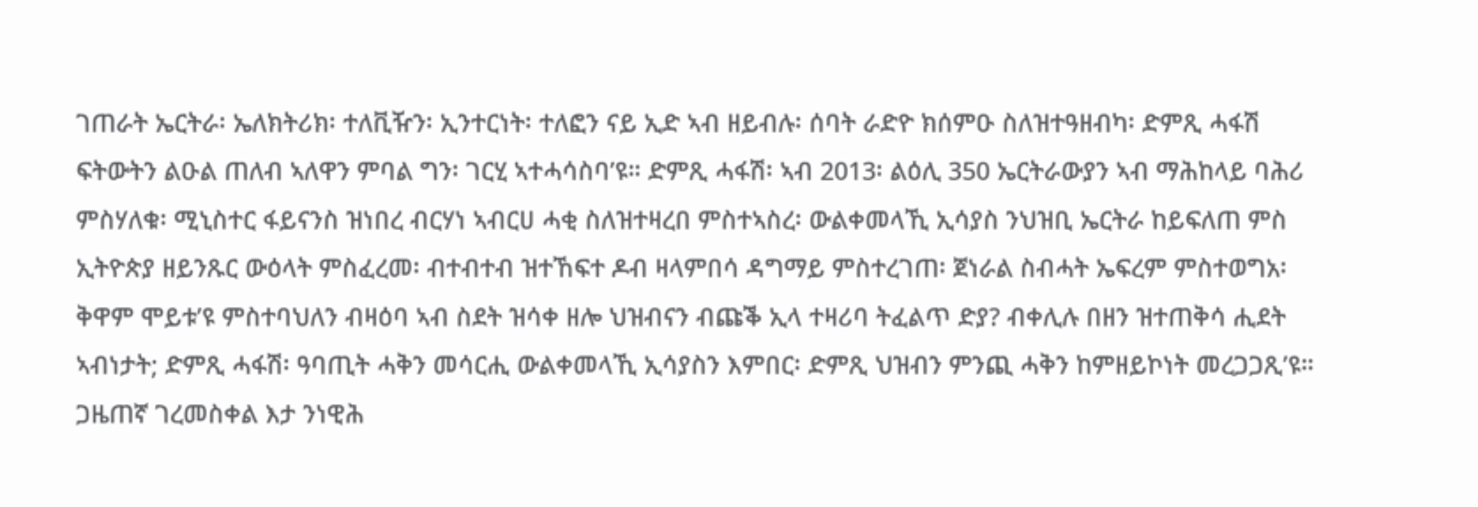ገጠራት ኤርትራ፡ ኤለክትሪክ፡ ተለቪዥን፡ ኢንተርነት፡ ተለፎን ናይ ኢድ ኣብ ዘይብሉ፡ ሰባት ራድዮ ክሰምዑ ስለዝተዓዘብካ፡ ድምጺ ሓፋሽ ፍትውትን ልዑል ጠለብ ኣለዋን ምባል ግን፡ ገርሂ ኣተሓሳስባ’ዩ። ድምጺ ሓፋሽ፡ ኣብ 2013፡ ልዕሊ 350 ኤርትራውያን ኣብ ማሕከላይ ባሕሪ ምስሃለቁ፡ ሚኒስተር ፋይናንስ ዝነበረ ብርሃነ ኣብርሀ ሓቂ ስለዝተዛረበ ምስተኣስረ፡ ውልቀመላኺ ኢሳያስ ንህዝቢ ኤርትራ ከይፍለጠ ምስ ኢትዮጵያ ዘይንጹር ውዕላት ምስፈረመ፡ ብተብተብ ዝተኸፍተ ዶብ ዛላምበሳ ዳግማይ ምስተረገጠ፡ ጀነራል ስብሓት ኤፍረም ምስተወግአ፡ ቅዋም ሞይቱ’ዩ ምስተባህለን ብዛዕባ ኣብ ስደት ዝሳቀ ዘሎ ህዝብናን ብጩቕ ኢላ ተዛሪባ ትፈልጥ ድያ? ብቀሊሉ በዘን ዝተጠቅሳ ሒደት ኣብነታት; ድምጺ ሓፋሽ፡ ዓባጢት ሓቅን መሳርሒ ውልቀመላኺ ኢሳያስን እምበር፡ ድምጺ ህዝብን ምንጪ ሓቅን ከምዘይኮነት መረጋጋጺ’ዩ። ጋዜጠኛ ገረመስቀል እታ ንነዊሕ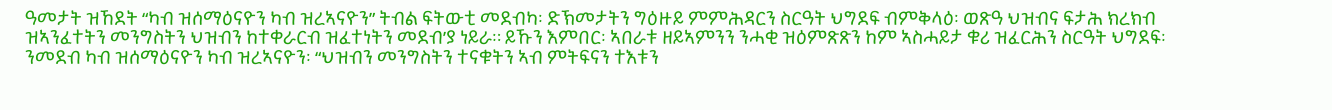ዓመታት ዝኸደት “ካብ ዝሰማዕናዮን ካብ ዝረኣናዮን” ትብል ፍትውቲ መደብካ፡ ድኽመታትን ግዕዙይ ምምሕዳርን ስርዓት ህግደፍ ብምቅላዕ፡ ወጽዓ ህዝብና ፍታሕ ክረክብ ዝኣንፈተትን መንግስትን ህዝብን ከተቀራርብ ዝፈተነትን መደብ’ያ ነይራ። ይኹን እምበር፡ ኣበራቱ ዘይኣምንን ንሓቂ ዝዕምጽጽን ከም ኣስሓይታ ቁሪ ዝፈርሕን ስርዓት ህግደፍ፡ ንመደብ ካብ ዝሰማዕናዮን ካብ ዝረኣናዮን፡ “ህዝብን መንግስትን ተናቁትን ኣብ ምትፍናን ተእቱን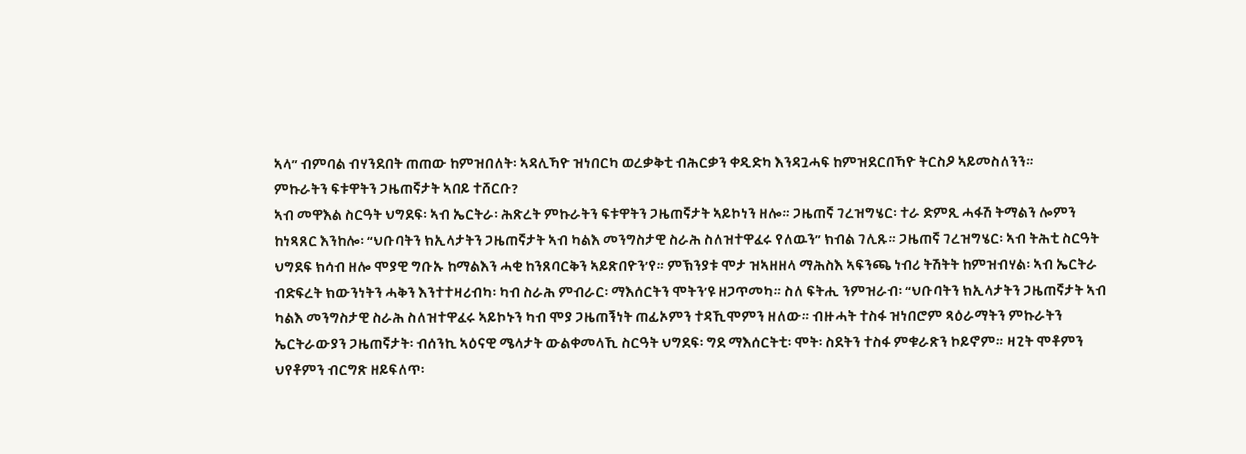ኣላ” ብምባል ብሃንደበት ጠጠው ከምዝበለት፡ ኣዳሊኻዮ ዝነበርካ ወረቃቅቲ ብሕርቃን ቀዲድካ እንዳጓሓፍ ከምዝደርበኻዮ ትርስዖ ኣይመስለንን።
ምኩራትን ፍቱዋትን ጋዜጠኛታት ኣበይ ተሸርቡ?
ኣብ መዋእል ስርዓት ህግደፍ፡ ኣብ ኤርትራ፡ ሕጽረት ምኩራትን ፍቱዋትን ጋዜጠኛታት ኣይኮነን ዘሎ። ጋዜጠኛ ገረዝግሄር፡ ተራ ድምጺ ሓፋሽ ትማልን ሎምን ከነጻጸር እንከሎ፡ “ህቡባትን ክኢላታትን ጋዜጠኛታት ኣብ ካልእ መንግስታዊ ስራሕ ስለዝተዋፈሩ የለዉን” ክብል ገሊጹ። ጋዜጠኛ ገረዝግሄር፡ ኣብ ትሕቲ ስርዓት ህግደፍ ክሳብ ዘሎ ሞያዊ ግቡኡ ከማልእን ሓቂ ከንጸባርቅን ኣይጽበዮን’የ። ምኽንያቱ ሞታ ዝኣዘዘላ ማሕስእ ኣፍንጫ ነብሪ ትሽትት ከምዝብሃል፡ ኣብ ኤርትራ ብድፍረት ክውንነትን ሓቅን እንተተዛሪብካ፡ ካብ ስራሕ ምብራር፡ ማእሰርትን ሞትን’ዩ ዘጋጥመካ። ስለ ፍትሒ ንምዝራብ፡ “ህቡባትን ክኢላታትን ጋዜጠኛታት ኣብ ካልእ መንግስታዊ ስራሕ ስለዝተዋፈሩ ኣይኮኑን ካብ ሞያ ጋዜጠኝነት ጠፊኦምን ተዳኺሞምን ዘለው። ብዙሓት ተስፋ ዝነበሮም ጻዕራማትን ምኩራትን ኤርትራውያን ጋዜጠኛታት፡ ብሰንኪ ኣዕናዊ ሜላታት ውልቀመላኺ ስርዓት ህግደፍ፡ ግደ ማእሰርትቲ፡ ሞት፡ ስደትን ተስፋ ምቁራጽን ኮይኖም። ዛጊት ሞቶምን ህየቶምን ብርግጽ ዘይፍለጥ፡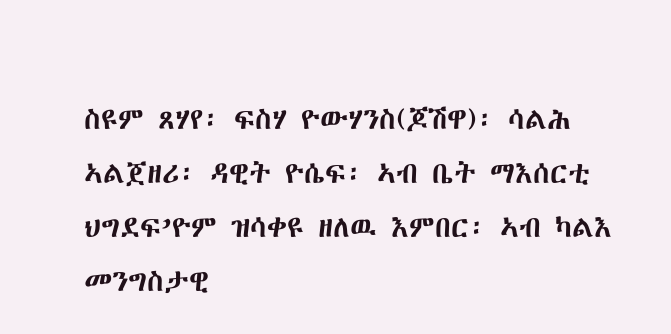ስዩም ጸሃየ፡ ፍስሃ ዮውሃንስ(ጆሽዋ)፡ ሳልሕ ኣልጀዘሪ፡ ዳዊት ዮሴፍ፡ ኣብ ቤት ማእሰርቲ ህግደፍ’ዮም ዝሳቀዩ ዘለዉ እምበር፡ ኣብ ካልእ መንግስታዊ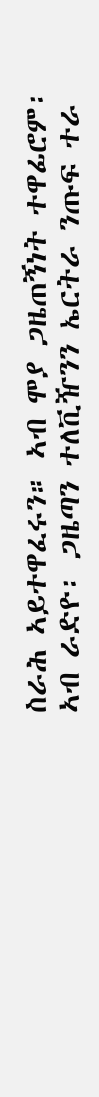ስራሕ ኣይተዋፈሩን። ኣብ ሞያ ጋዜጠኝነት ተዋፊሮም፡ ኣብ ራድዮ፡ ጋዜጣን ተለቪዥንን ኤርትራ ንጡፍ ተራ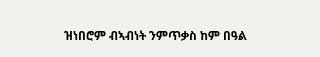ዝነበሮም ብኣብነት ንምጥቃስ ከም በዓል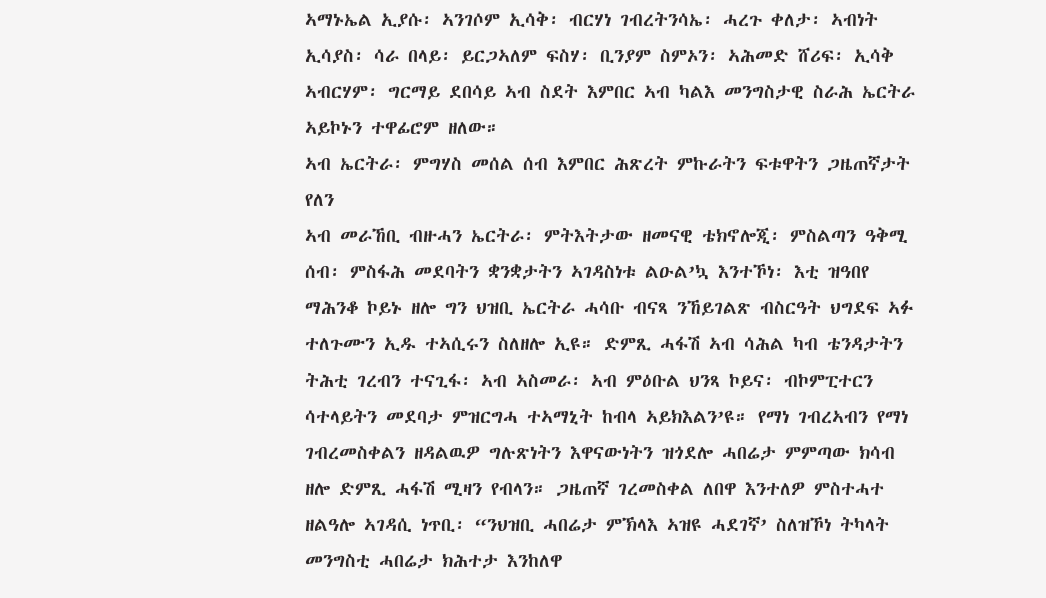ኣማኑኤል ኢያሱ፡ ኣንገሶም ኢሳቅ፡ ብርሃነ ገብረትንሳኤ፡ ሓረጉ ቀለታ፡ ኣብነት ኢሳያስ፡ ሳራ በላይ፡ ይርጋኣለም ፍስሃ፡ ቢንያም ስምኦን፡ ኣሕመድ ሸሪፍ፡ ኢሳቅ ኣብርሃም፡ ግርማይ ደበሳይ ኣብ ስደት እምበር ኣብ ካልእ መንግስታዊ ስራሕ ኤርትራ ኣይኮኑን ተዋፊሮም ዘለው።
ኣብ ኤርትራ፡ ምግሃስ መሰል ሰብ እምበር ሕጽረት ምኩራትን ፍቱዋትን ጋዜጠኛታት የለን
ኣብ መራኸቢ ብዙሓን ኤርትራ፡ ምትእትታው ዘመናዊ ቴክኖሎጂ፡ ምስልጣን ዓቅሚ ሰብ፡ ምስፋሕ መደባትን ቋንቋታትን ኣገዳስነቱ ልዑል’ኳ እንተኾነ፡ እቲ ዝዓበየ ማሕንቆ ኮይኑ ዘሎ ግን ህዝቢ ኤርትራ ሓሳቡ ብናጻ ንኸይገልጽ ብስርዓት ህግደፍ ኣፉ ተለጉሙን ኢዱ ተኣሲሩን ስለዘሎ ኢዩ። ድምጺ ሓፋሽ ኣብ ሳሕል ካብ ቴንዳታትን ትሕቲ ገረብን ተናጊፋ፡ ኣብ ኣስመራ፡ ኣብ ምዕቡል ህንጻ ኮይና፡ ብኮምፒተርን ሳተላይትን መደባታ ምዝርግሓ ተኣማኒት ከብላ ኣይክእልን’ዩ። የማነ ገብረኣብን የማነ ገብረመስቀልን ዘዳልዉዎ ግሉጽነትን እዋናውነትን ዝጎደሎ ሓበሬታ ምምጣው ክሳብ ዘሎ ድምጺ ሓፋሽ ሚዛን የብላን። ጋዜጠኛ ገረመስቀል ለበዋ እንተለዎ ምስተሓተ ዘልዓሎ ኣገዳሲ ነጥቢ፡ “ንህዝቢ ሓበሬታ ምኽላእ ኣዝዩ ሓደገኛ’ ስለዝኾነ ትካላት መንግስቲ ሓበሬታ ክሕተታ እንከለዋ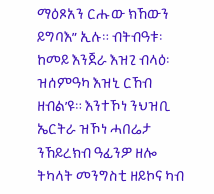ማዕጾአን ርሑው ክኸውን ይግባእ” ኢሉ። ብትብዓቱ፡ ከመይ እንጀራ እዝጊ ብላዕ፡ ዝሰምዓካ እዝኒ ርኸብ ዘብል’ዩ። እንተኾነ ንህዝቢ ኤርትራ ዝኾነ ሓበሬታ ንኸይረክብ ዓፊንዎ ዘሎ ትካላት መንግስቲ ዘይኮና ካብ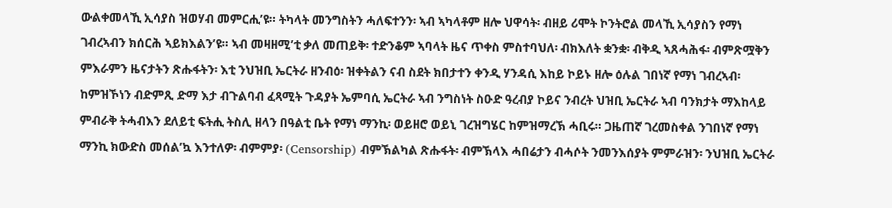ውልቀመላኺ ኢሳያስ ዝወሃብ መምርሒ’ዩ። ትካላት መንግስትን ሓለፍተንን፡ ኣብ ኣካላቶም ዘሎ ህዋሳት፡ ብዘይ ሪሞት ኮንትሮል መላኺ ኢሳያስን የማነ ገብረኣብን ክሰርሕ ኣይክእልን’ዩ። ኣብ መዛዘሚ’ቲ ቃለ መጠይቅ፡ ተድንቆም ኣባላት ዜና ጥቀስ ምስተባህለ፡ ብክእለት ቋንቋ፡ ብቅዲ ኣጸሓሕፋ፡ ብምጽሟቅን ምእራምን ዜናታትን ጽሑፋትን፡ እቲ ንህዝቢ ኤርትራ ዘንብዕ፡ ዝቀትልን ናብ ስደት ክበታተን ቀንዲ ሃንዳሲ እከይ ኮይኑ ዘሎ ዕሉል ገበነኛ የማነ ገብረኣብ፡ ከምዝኾነን ብድምጺ ድማ እታ ብጉልባብ ፈጻሚት ጉዳያት ኤምባሲ ኤርትራ ኣብ ንግስነት ስዑድ ዓረብያ ኮይና ንብረት ህዝቢ ኤርትራ ኣብ ባንክታት ማእከላይ ምብራቅ ትሓብእን ደለይቲ ፍትሒ ትስሊ ዘላን በዓልቲ ቤት የማነ ማንኪ፡ ወይዘሮ ወይኒ ገረዝግሄር ከምዝማረኽ ሓቢሩ። ጋዜጠኛ ገረመስቀል ንገበነኛ የማነ ማንኪ ክውድስ መሰል’ኳ እንተለዎ፡ ብምምያ፡ (Censorship) ብምኽልካል ጽሑፋት፡ ብምኽላእ ሓበሬታን ብሓሶት ንመንእሰያት ምምራዝን፡ ንህዝቢ ኤርትራ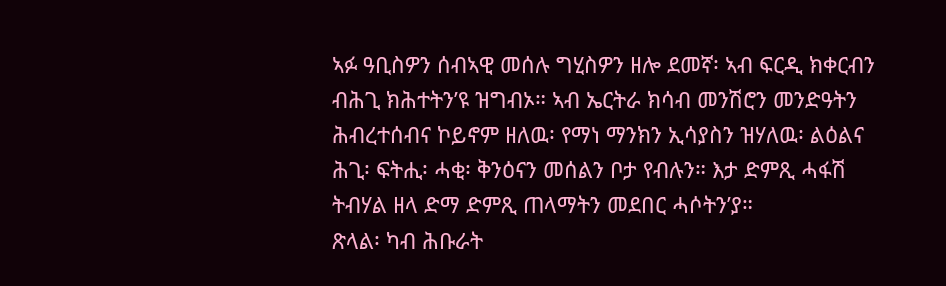ኣፉ ዓቢስዎን ሰብኣዊ መሰሉ ግሂስዎን ዘሎ ደመኛ፡ ኣብ ፍርዲ ክቀርብን ብሕጊ ክሕተትን’ዩ ዝግብኦ። ኣብ ኤርትራ ክሳብ መንሽሮን መንድዓትን ሕብረተሰብና ኮይኖም ዘለዉ፡ የማነ ማንክን ኢሳያስን ዝሃለዉ፡ ልዕልና ሕጊ፡ ፍትሒ፡ ሓቂ፡ ቅንዕናን መሰልን ቦታ የብሉን። እታ ድምጺ ሓፋሽ ትብሃል ዘላ ድማ ድምጺ ጠላማትን መደበር ሓሶትን’ያ።
ጽላል፡ ካብ ሕቡራት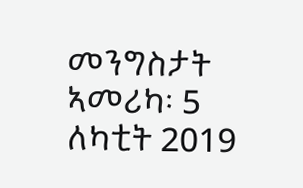መንግስታት ኣመሪካ፡ 5 ለካቲት 2019